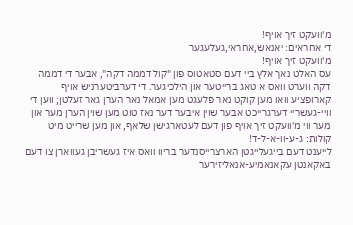מ'וועקט זיך אויף!
די אחראים: יאנאש,אחראי,געלעגער
מ'וועקט זיך אויף!
עס האלט נאך אלץ ביי דעם סטאטוס פון "קול דממה דקה", אבער די דממה דקה ווערט וואס א טאג ברייטער און הילכיגער. די דערביטערניש אויף קארופציע וואו מען קוקט נאר פלעגט מען אמאל נאר הערן גאר זעלטן; ווען די וויי-געשריי דערגרייכט אבער שוין איבער דער נאז טוט מען שוין הערן מער און מער ווי מ'וועקט זיך אויף פון דעם לעטארגישן שלאף, און מען שרייט מיט קולות: ג-ע-וו-א-ל-ד!
לייענט דעם בייגעלייגטן הארצרייסנדער בריוו וואס איז געשריבן געווארן צו דעם באקאנטן עקאנאמיע-אנאליזירער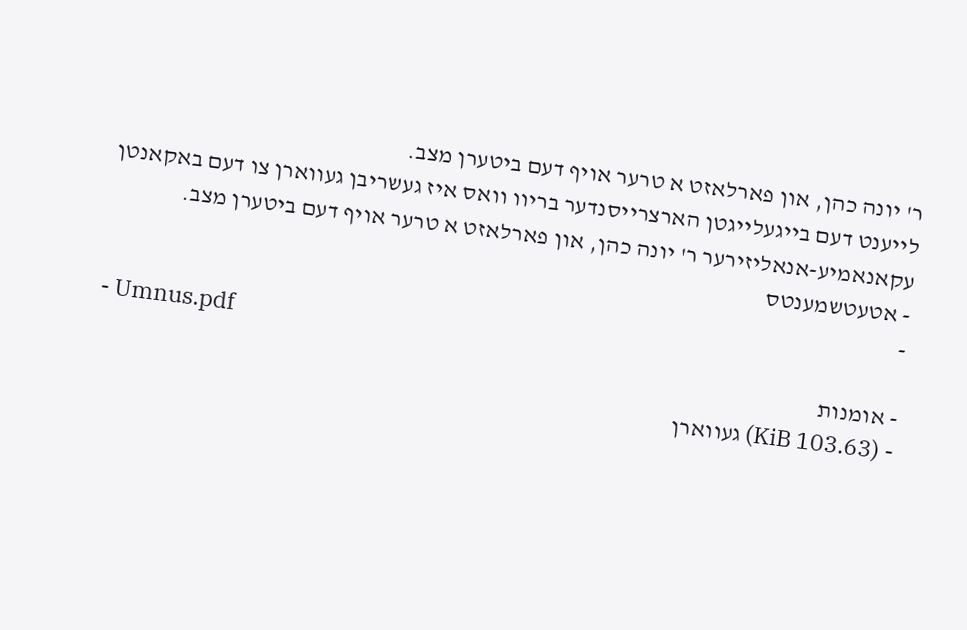ר' יונה כהן, און פארלאזט א טרער אויף דעם ביטערן מצב.
לייענט דעם בייגעלייגטן הארצרייסנדער בריוו וואס איז געשריבן געווארן צו דעם באקאנטן עקאנאמיע-אנאליזירער ר' יונה כהן, און פארלאזט א טרער אויף דעם ביטערן מצב.
- אטעטשמענטס
-
- Umnus.pdf
- אומנות
- (103.63 KiB) געווארן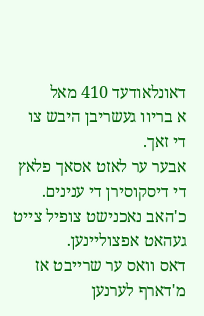דאונלאודעד 410 מאל
א בריוו געשריבן היבש צו די זאך.
אבער ער לאזט אסאך פלאץ די דיסקוסירן די ענינים.
כ'האב נאכנישט צופיל צייט געהאט אפצוליינען.
דאס וואס ער שרייבט אז מ'דארף לערנען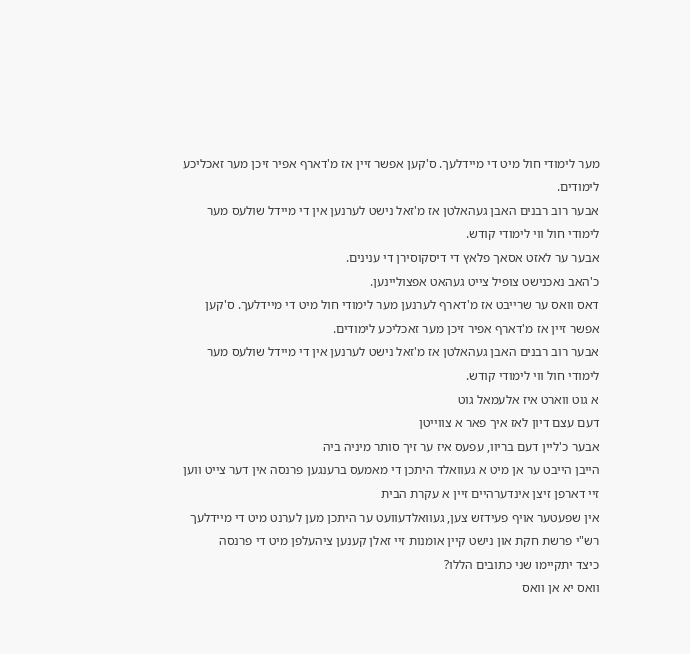מער לימודי חול מיט די מיידלעך. ס'קען אפשר זיין אז מ'דארף אפיר זיכן מער זאכליכע לימודים.
אבער רוב רבנים האבן געהאלטן אז מ'זאל נישט לערנען אין די מיידל שולעס מער לימודי חול ווי לימודי קודש.
אבער ער לאזט אסאך פלאץ די דיסקוסירן די ענינים.
כ'האב נאכנישט צופיל צייט געהאט אפצוליינען.
דאס וואס ער שרייבט אז מ'דארף לערנען מער לימודי חול מיט די מיידלעך. ס'קען אפשר זיין אז מ'דארף אפיר זיכן מער זאכליכע לימודים.
אבער רוב רבנים האבן געהאלטן אז מ'זאל נישט לערנען אין די מיידל שולעס מער לימודי חול ווי לימודי קודש.
א גוט ווארט איז אלעמאל גוט
דעם עצם דיון לאז איך פאר א צווייטן
אבער כ'ליין דעם בריוו, עפעס איז ער זיך סותר מיניה ביה
הייבן הייבט ער אן מיט א געוואלד היתכן די מאמעס ברענגען פרנסה אין דער צייט ווען זיי דארפן זיצן אינדערהיים זיין א עקרת הבית
אין שפעטער אויף פעידזש צען, געוואלדעוועט ער היתכן מען לערנט מיט די מיידלעך רש"י פרשת חקת און נישט קיין אומנות זיי זאלן קענען ציהעלפן מיט די פרנסה
כיצד יתקיימו שני כתובים הללו?
וואס יא אן וואס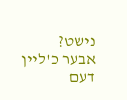נישט?
אבער כ'ליין דעם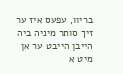בריוו, עפעס איז ער זיך סותר מיניה ביה
הייבן הייבט ער אן מיט א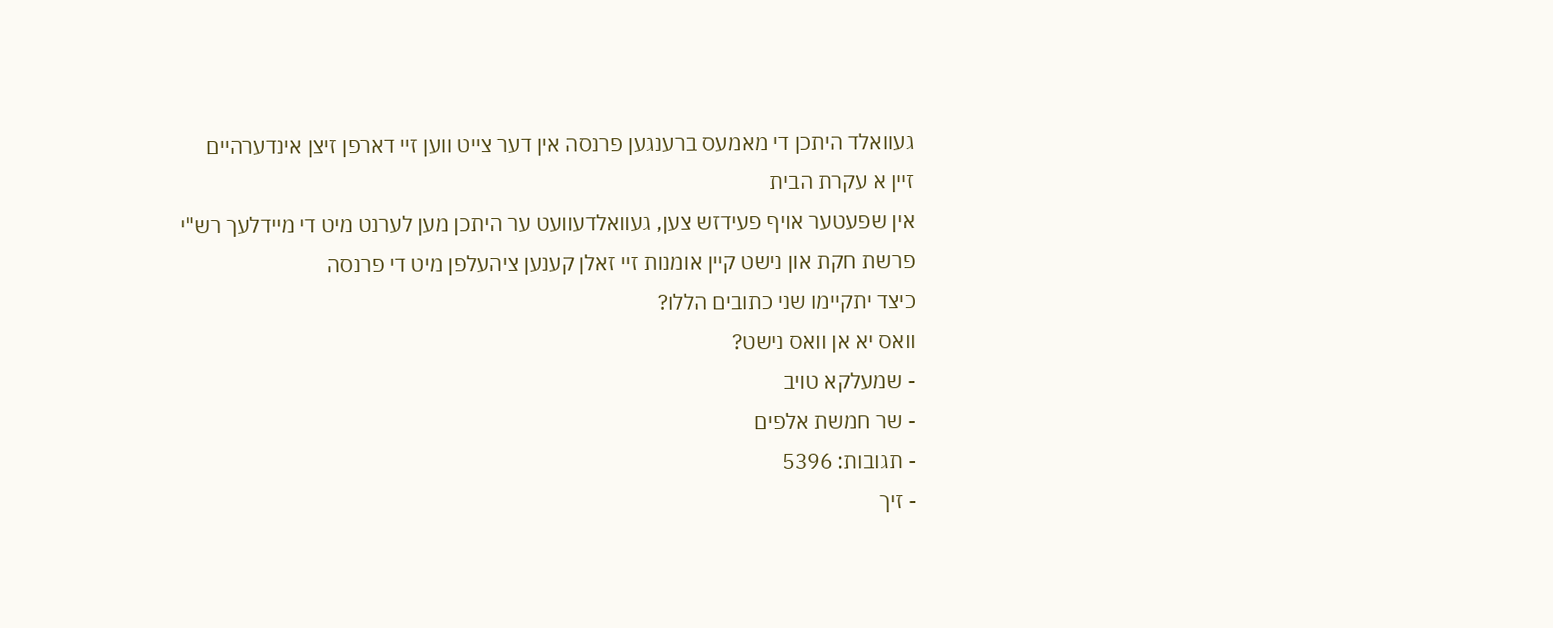געוואלד היתכן די מאמעס ברענגען פרנסה אין דער צייט ווען זיי דארפן זיצן אינדערהיים זיין א עקרת הבית
אין שפעטער אויף פעידזש צען, געוואלדעוועט ער היתכן מען לערנט מיט די מיידלעך רש"י פרשת חקת און נישט קיין אומנות זיי זאלן קענען ציהעלפן מיט די פרנסה
כיצד יתקיימו שני כתובים הללו?
וואס יא אן וואס נישט?
- שמעלקא טויב
- שר חמשת אלפים
- תגובות: 5396
- זיך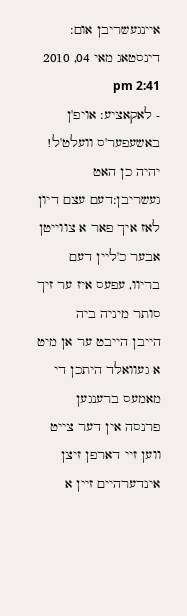איינגעשריבן אום: דינסטאג מאי 04, 2010 2:41 pm
- לאקאציע: אויפ'ן באשעפער'ס וועלט'ל!
יהיה כן האט געשריבן:דעם עצם דיון לאז איך פאר א צווייטן
אבער כ'ליין דעם בריוו, עפעס איז ער זיך סותר מיניה ביה
הייבן הייבט ער אן מיט א געוואלד היתכן די מאמעס ברענגען פרנסה אין דער צייט ווען זיי דארפן זיצן אינדערהיים זיין א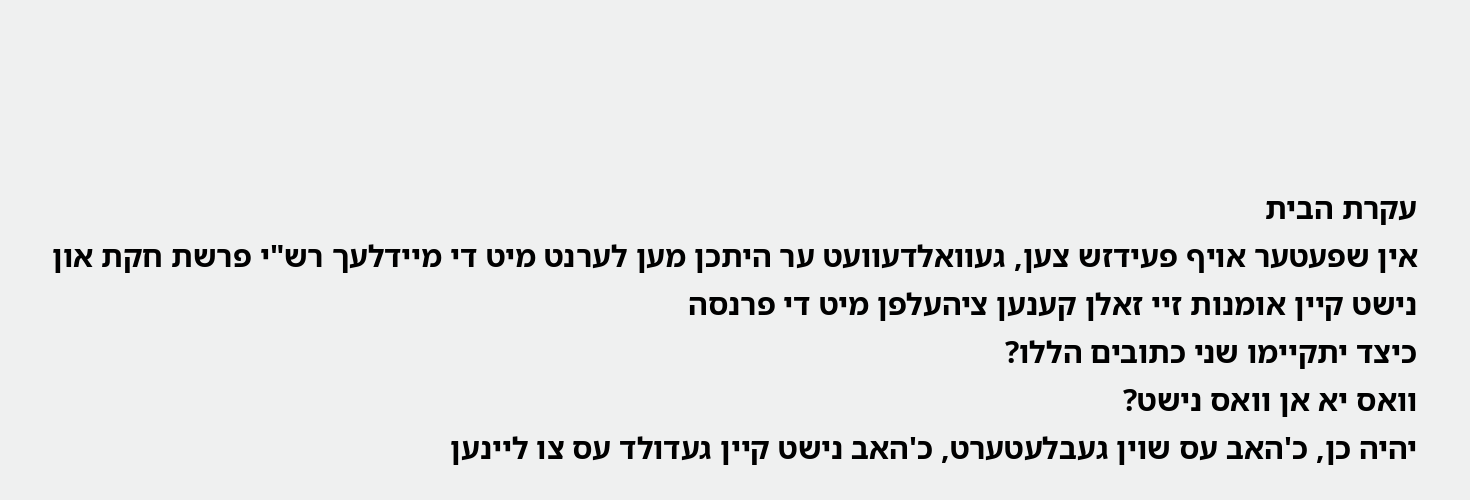עקרת הבית
אין שפעטער אויף פעידזש צען, געוואלדעוועט ער היתכן מען לערנט מיט די מיידלעך רש"י פרשת חקת און נישט קיין אומנות זיי זאלן קענען ציהעלפן מיט די פרנסה
כיצד יתקיימו שני כתובים הללו?
וואס יא אן וואס נישט?
יהיה כן, כ'האב עס שוין געבלעטערט, כ'האב נישט קיין געדולד עס צו ליינען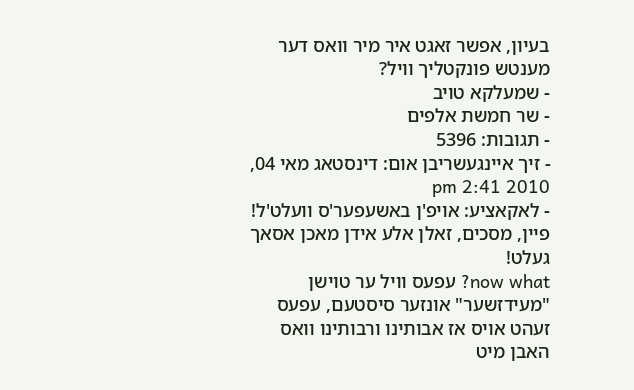בעיון, אפשר זאגט איר מיר וואס דער מענטש פונקטליך וויל?
- שמעלקא טויב
- שר חמשת אלפים
- תגובות: 5396
- זיך איינגעשריבן אום: דינסטאג מאי 04, 2010 2:41 pm
- לאקאציע: אויפ'ן באשעפער'ס וועלט'ל!
פיין, מסכים, זאלן אלע אידן מאכן אסאך געלט!
now what? עפעס וויל ער טוישן "מעידזשער" אונזער סיסטעם, עפעס זעהט אויס אז אבותינו ורבותינו וואס האבן מיט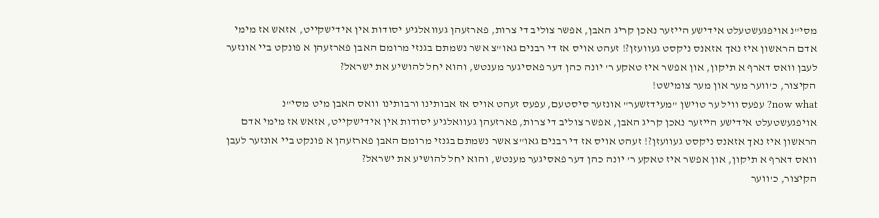מסי"נ אויפגעשטעלט אידישע הייזער נאכן קריג האבן, אפשר צוליב די צרות, פארזעהן געוואלגיע יסודות אין אידישקייט, אזאש אז מימי אדם הראשון איז נאך אזאנס ניקסט געוועזן?! זעהט אויס אז די רבנים גאו"צ אשר נשמתם בגנזי מרומם האבן פארזעהן א פונקט ביי אונזער לעבן וואס דארף א תיקון, און אפשר איז טאקע ר' יונה כהן דער פאסיגער מענטש, והוא יחל להושיע את ישראל?
הקיצור, כ'ווער מער און מער צומישט!
now what? עפעס וויל ער טוישן "מעידזשער" אונזער סיסטעם, עפעס זעהט אויס אז אבותינו ורבותינו וואס האבן מיט מסי"נ אויפגעשטעלט אידישע הייזער נאכן קריג האבן, אפשר צוליב די צרות, פארזעהן געוואלגיע יסודות אין אידישקייט, אזאש אז מימי אדם הראשון איז נאך אזאנס ניקסט געוועזן?! זעהט אויס אז די רבנים גאו"צ אשר נשמתם בגנזי מרומם האבן פארזעהן א פונקט ביי אונזער לעבן וואס דארף א תיקון, און אפשר איז טאקע ר' יונה כהן דער פאסיגער מענטש, והוא יחל להושיע את ישראל?
הקיצור, כ'ווער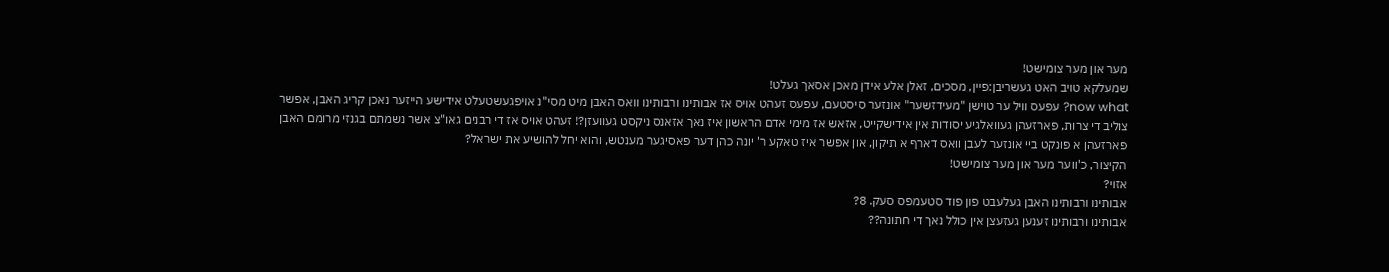מער און מער צומישט!
שמעלקא טויב האט געשריבן:פיין, מסכים, זאלן אלע אידן מאכן אסאך געלט!
now what? עפעס וויל ער טוישן "מעידזשער" אונזער סיסטעם, עפעס זעהט אויס אז אבותינו ורבותינו וואס האבן מיט מסי"נ אויפגעשטעלט אידישע הייזער נאכן קריג האבן, אפשר צוליב די צרות, פארזעהן געוואלגיע יסודות אין אידישקייט, אזאש אז מימי אדם הראשון איז נאך אזאנס ניקסט געוועזן?! זעהט אויס אז די רבנים גאו"צ אשר נשמתם בגנזי מרומם האבן פארזעהן א פונקט ביי אונזער לעבן וואס דארף א תיקון, און אפשר איז טאקע ר' יונה כהן דער פאסיגער מענטש, והוא יחל להושיע את ישראל?
הקיצור, כ'ווער מער און מער צומישט!
אזוי?
אבותינו ורבותינו האבן געלעבט פון פוד סטעמפס סעק. 8?
אבותינו ורבותינו זענען געזעצן אין כולל נאך די חתונה??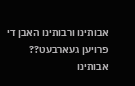אבותינו ורבותינו האבן די פרויען געארבעט??
אבותינו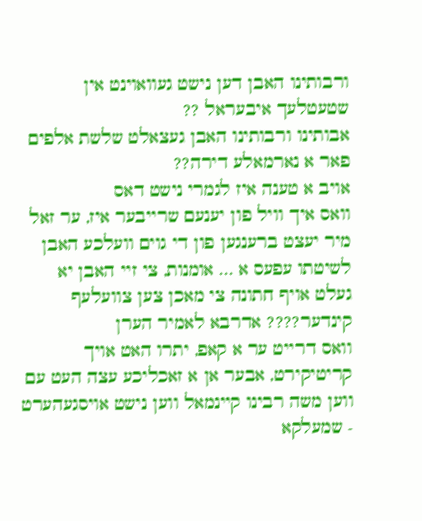ורבותינו האבן דען נישט געוואוינט אין שטעטלעך איבעראל ??
אבותינו ורבותינו האבן געצאלט שלשת אלפים פאר א נארמאלע דירה??
אויב א טענה איז לגמרי נישט דאס
וואס איך וויל פון יענעם שרייבער איז, ער זאל מיר יעצט ברענגען פון די גוים וועלכע האבן לשיטתו עפעס א ... אומנות, צי זיי האבן יא געלט אויף חתונה צי מאכן צען צוועלעף קינדער???? אדרבא לאמיר הערן
וואס דרייט ער א קאפ, יתרו האט אויך קריטיקירט, אבער אן א זאכליכע עצה העט עם ווען משה רבינו קיינמאל ווען נישט אויסגעהערט
- שמעלקא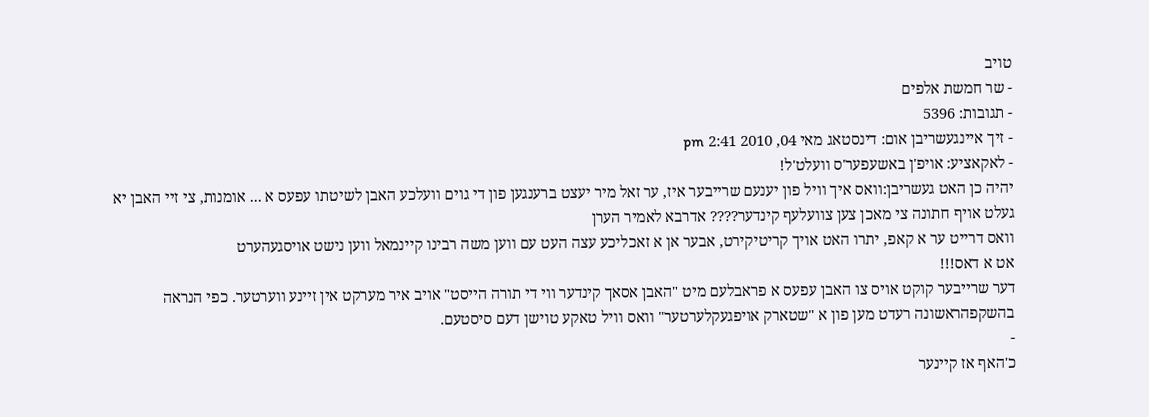טויב
- שר חמשת אלפים
- תגובות: 5396
- זיך איינגעשריבן אום: דינסטאג מאי 04, 2010 2:41 pm
- לאקאציע: אויפ'ן באשעפער'ס וועלט'ל!
יהיה כן האט געשריבן:וואס איך וויל פון יענעם שרייבער איז, ער זאל מיר יעצט ברענגען פון די גוים וועלכע האבן לשיטתו עפעס א ... אומנות, צי זיי האבן יא געלט אויף חתונה צי מאכן צען צוועלעף קינדער???? אדרבא לאמיר הערן
וואס דרייט ער א קאפ, יתרו האט אויך קריטיקירט, אבער אן א זאכליכע עצה העט עם ווען משה רבינו קיינמאל ווען נישט אויסגעהערט
אט א דאס!!!
דער שרייבער קוקט אויס צו האבן עפעס א פראבלעם מיט "האבן אסאך קינדער ווי די תורה הייסט" אויב איר מערקט אין זיינע ווערטער. כפי הנראה בהשקפהראשונה רעדט מען פון א "שטארק אויפגעקלערטער" וואס וויל טאקע טוישן דעם סיסטעם.
-
כ'האף אז קיינער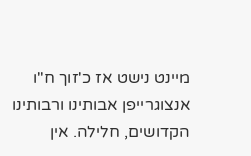מיינט נישט אז כ'זוך ח"ו אנצוגרייפן אבותינו ורבותינו הקדושים, חלילה. אין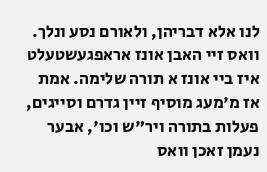לנו אלא דבריהן, ולאורם נסע ונלך. וואס זיי האבן אונז אראפגעשטעלט איז ביי אונז א תורה שלימה. אמת אז מ'מעג מוסיף זיין גדרם וסייגים, פעלות בתורה ויר"ש וכו', אבער נעמן זאכן וואס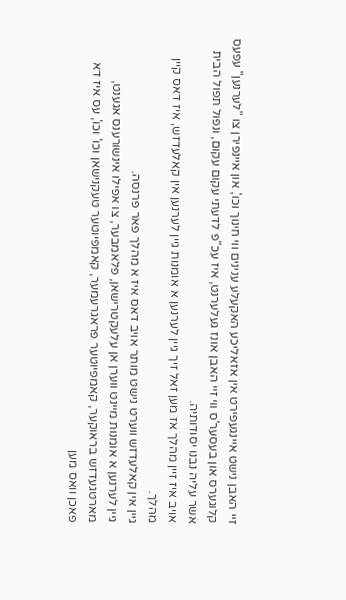זיי האבן נישט איינגעפירט אין אזאליכע האקעלע ענינים ווי חינוך וכו', און איינפירן צו "לערנען" עפעס קלוגערס און בעסער'ס ווי זיי האבן אונז געלערנט, איז עכ"פ לדעתי עקום עקום, ונפול תפול הבית אשר עליה נבנו יסודותיה.
אויב איז זיין מהלך אז מען זאל זיך גיין לערנען א אומנות גיין לערנען אין קאלעדזש, איז דאס קיין מהלך.
גיין אין קאלעדזש ווערט נישט מותר אויב דאס איז א מהלך פאר פרנסה.
גיין לערנען א אומנות מיינט ווערן אן עלעקטרישאן, פלאמבער, צו אפילו אינשורענס אגענט, מארטגעדזש בראוקער, קאמפיוטער פראגרעמער, קאמפיוטער טעקנישאן וכו' וכו', עס איז דא פאכן וואס מען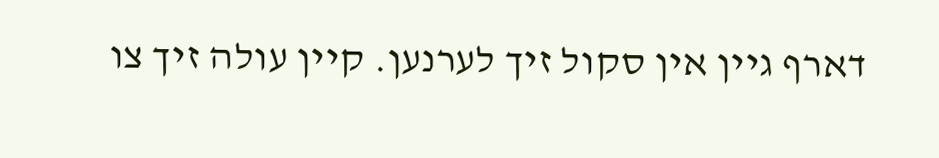דארף גיין אין סקול זיך לערנען. קיין עולה זיך צו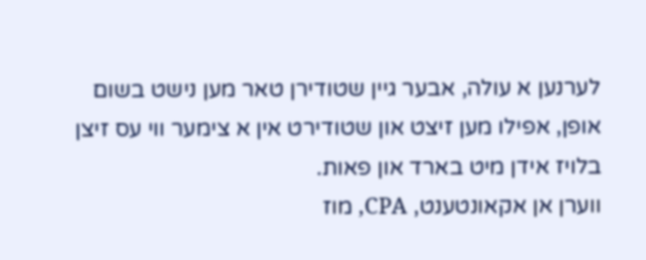לערנען א עולה, אבער גיין שטודירן טאר מען נישט בשום אופן, אפילו מען זיצט און שטודירט אין א צימער ווי עס זיצן בלויז אידן מיט בארד און פאות.
ווערן אן אקאונטענט, CPA, מוז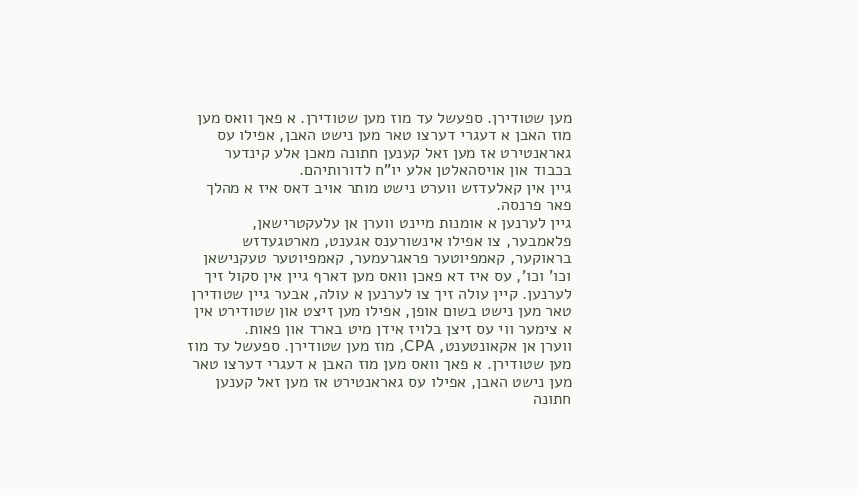מען שטודירן. ספעשל עד מוז מען שטודירן. א פאך וואס מען מוז האבן א דעגרי דערצו טאר מען נישט האבן, אפילו עס גאראנטירט אז מען זאל קענען חתונה מאכן אלע קינדער בכבוד און אויסהאלטן אלע יו"ח לדורותיהם.
גיין אין קאלעדזש ווערט נישט מותר אויב דאס איז א מהלך פאר פרנסה.
גיין לערנען א אומנות מיינט ווערן אן עלעקטרישאן, פלאמבער, צו אפילו אינשורענס אגענט, מארטגעדזש בראוקער, קאמפיוטער פראגרעמער, קאמפיוטער טעקנישאן וכו' וכו', עס איז דא פאכן וואס מען דארף גיין אין סקול זיך לערנען. קיין עולה זיך צו לערנען א עולה, אבער גיין שטודירן טאר מען נישט בשום אופן, אפילו מען זיצט און שטודירט אין א צימער ווי עס זיצן בלויז אידן מיט בארד און פאות.
ווערן אן אקאונטענט, CPA, מוז מען שטודירן. ספעשל עד מוז מען שטודירן. א פאך וואס מען מוז האבן א דעגרי דערצו טאר מען נישט האבן, אפילו עס גאראנטירט אז מען זאל קענען חתונה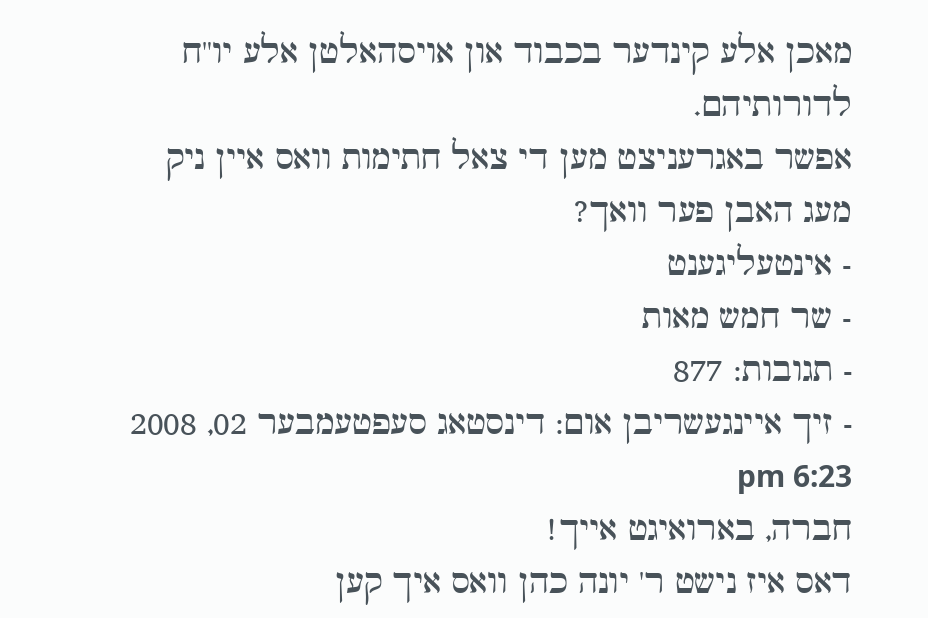מאכן אלע קינדער בכבוד און אויסהאלטן אלע יו"ח לדורותיהם.
אפשר באגרעניצט מען די צאל חתימות וואס איין ניק מעג האבן פער וואך?
- אינטעליגענט
- שר חמש מאות
- תגובות: 877
- זיך איינגעשריבן אום: דינסטאג סעפטעמבער 02, 2008 6:23 pm
חברה, בארואיגט אייך!
דאס איז נישט ר' יונה כהן וואס איך קען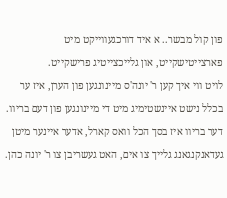פון קול מבשר.. א איד דורכגעווייקט מיט פארצייטישקייט, און גלייכצייטיג פרישקייט.
לויט ווי איך קען ר' יונה'ס מיינונגען פון הערן, איז ער בכלל נישט איינשטימיג מיט די מיינונגען פון דעם בריוו.
דער בריוו איז בסך הכל וואס קארל, אדער איינער מיטן געדאנקנגאנג גלייך צו אים, האט געשריבן צו ר' יונה כהן.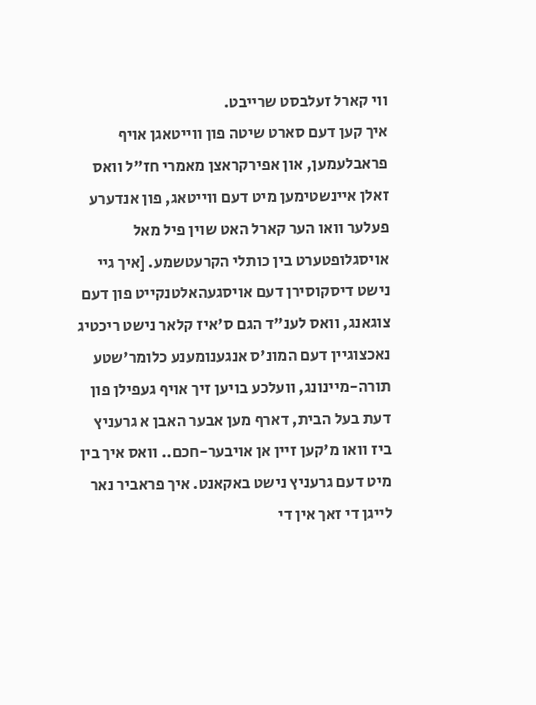ווי קארל זעלבסט שרייבט.
איך קען דעם סארט שיטה פון ווייטאגן אויף פראבלעמען, און אפירקראצן מאמרי חז"ל וואס זאלן איינשטימען מיט דעם ווייטאג, פון אנדערע פעלער וואו הער קארל האט שוין פיל מאל אויסגלופטערט בין כותלי הקרעטשמע. [איך גיי נישט דיסקוסירן דעם אויסגעהאלטנקייט פון דעם צוגאנג, וואס לענ"ד הגם ס'איז קלאר נישט ריכטיג נאכצוגיין דעם המונ'ס אנגענומענע כלומר'שטע תורה-מיינונג, וועלכע בויען זיך אויף געפילן פון דעת בעל הבית, דארף מען אבער האבן א גרעניץ ביז וואו מ'קען זיין אן אויבער-חכם.. וואס איך בין מיט דעם גרעניץ נישט באקאנט. איך פראביר נאר לייגן די זאך אין די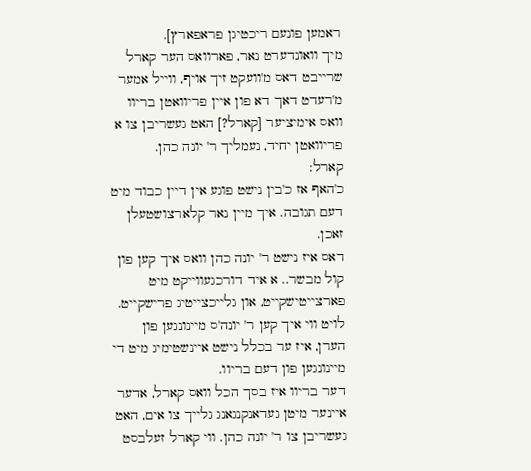ראמען פונעם ריכטיגן פראפארץ].
מיך וואונדערט נאר, פארוואס הער קארל שרייבט דאס מ'וועקט זיך אויף, ווייל אמער מ'רעדט דאך דא פון איין פריוואטן בריוו וואס אימיציער [קארל?] האט געשריבן צו א פריוואטן יחיד, נעמליך ר' יונה כהן.
קארל:
כ'האף אז כ'בין נישט פוגע אין דיין כבוד מיט דעם תגובה. איך מיין נאר קלארצושטעלן זאכן.
דאס איז נישט ר' יונה כהן וואס איך קען פון קול מבשר.. א איד דורכגעווייקט מיט פארצייטישקייט, און גלייכצייטיג פרישקייט.
לויט ווי איך קען ר' יונה'ס מיינונגען פון הערן, איז ער בכלל נישט איינשטימיג מיט די מיינונגען פון דעם בריוו.
דער בריוו איז בסך הכל וואס קארל, אדער איינער מיטן געדאנקנגאנג גלייך צו אים, האט געשריבן צו ר' יונה כהן. ווי קארל זעלבסט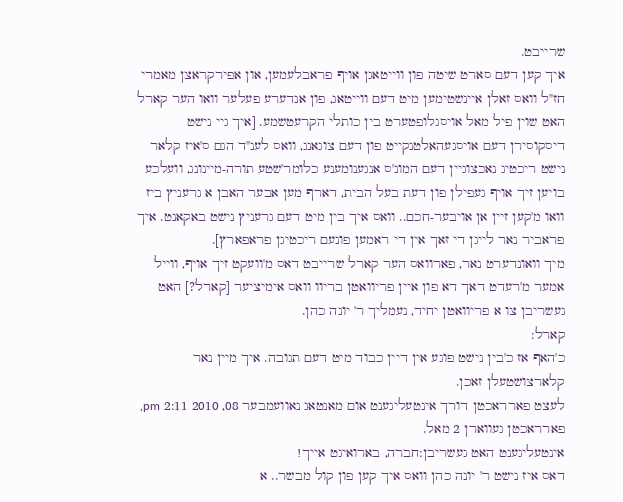שרייבט.
איך קען דעם סארט שיטה פון ווייטאגן אויף פראבלעמען, און אפירקראצן מאמרי חז"ל וואס זאלן איינשטימען מיט דעם ווייטאג, פון אנדערע פעלער וואו הער קארל האט שוין פיל מאל אויסגלופטערט בין כותלי הקרעטשמע. [איך גיי נישט דיסקוסירן דעם אויסגעהאלטנקייט פון דעם צוגאנג, וואס לענ"ד הגם ס'איז קלאר נישט ריכטיג נאכצוגיין דעם המונ'ס אנגענומענע כלומר'שטע תורה-מיינונג, וועלכע בויען זיך אויף געפילן פון דעת בעל הבית, דארף מען אבער האבן א גרעניץ ביז וואו מ'קען זיין אן אויבער-חכם.. וואס איך בין מיט דעם גרעניץ נישט באקאנט. איך פראביר נאר לייגן די זאך אין די ראמען פונעם ריכטיגן פראפארץ].
מיך וואונדערט נאר, פארוואס הער קארל שרייבט דאס מ'וועקט זיך אויף, ווייל אמער מ'רעדט דאך דא פון איין פריוואטן בריוו וואס אימיציער [קארל?] האט געשריבן צו א פריוואטן יחיד, נעמליך ר' יונה כהן.
קארל:
כ'האף אז כ'בין נישט פוגע אין דיין כבוד מיט דעם תגובה. איך מיין נאר קלארצושטעלן זאכן.
לעצט פארראכטן דורך אינטעליגענט אום מאנטאג נאוועמבער 08, 2010 2:11 pm, פארראכטן געווארן 2 מאל.
אינטעליגענט האט געשריבן:חברה, בארואיגט אייך!
דאס איז נישט ר' יונה כהן וואס איך קען פון קול מבשר.. א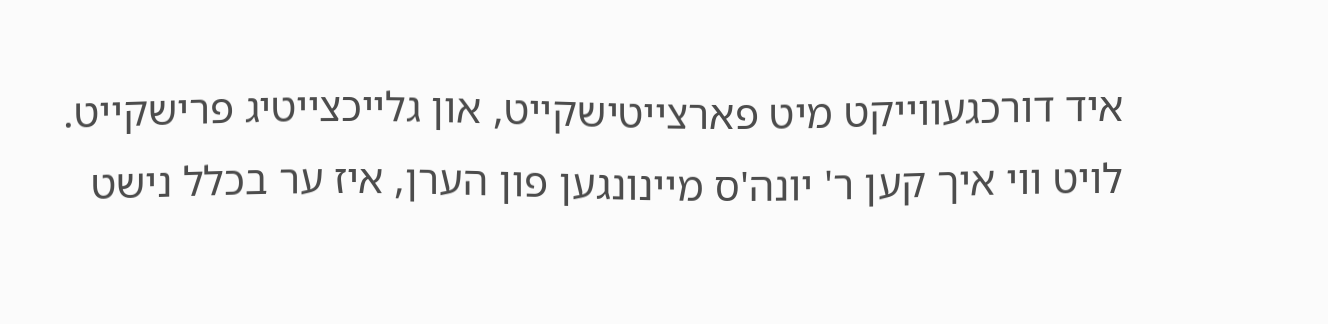איד דורכגעווייקט מיט פארצייטישקייט, און גלייכצייטיג פרישקייט.
לויט ווי איך קען ר' יונה'ס מיינונגען פון הערן, איז ער בכלל נישט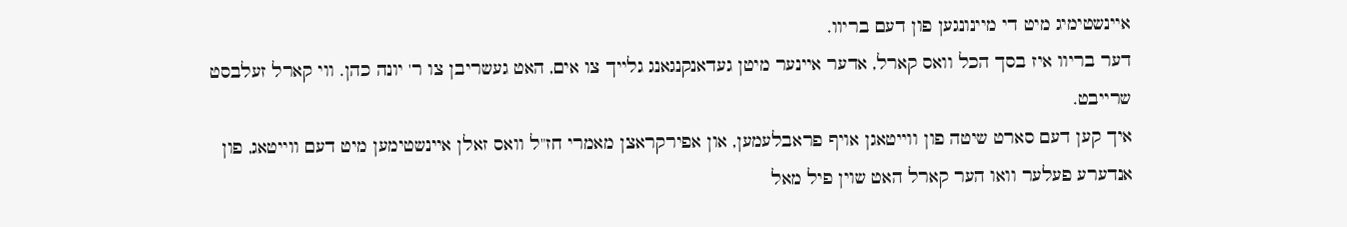איינשטימיג מיט די מיינונגען פון דעם בריוו.
דער בריוו איז בסך הכל וואס קארל, אדער איינער מיטן געדאנקנגאנג גלייך צו אים, האט געשריבן צו ר' יונה כהן. ווי קארל זעלבסט שרייבט.
איך קען דעם סארט שיטה פון ווייטאגן אויף פראבלעמען, און אפירקראצן מאמרי חז"ל וואס זאלן איינשטימען מיט דעם ווייטאג, פון אנדערע פעלער וואו הער קארל האט שוין פיל מאל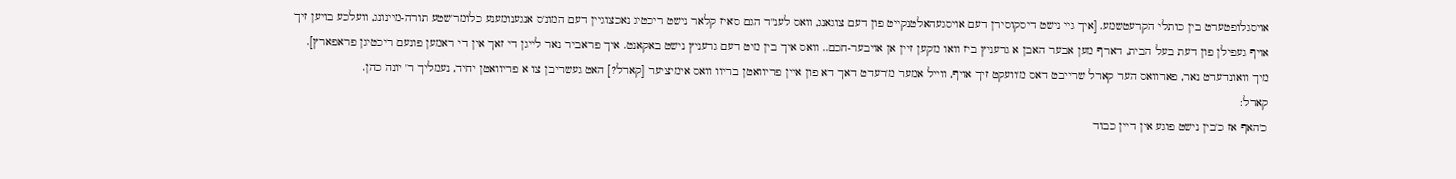אויסגלופטערט בין כותלי הקרעטשמע. [איך גיי נישט דיסקוסירן דעם אויסגעהאלטנקייט פון דעם צוגאנג, וואס לענ"ד הגם ס'איז קלאר נישט ריכטיג נאכצוגיין דעם המונ'ס אנגענומענע כלומר'שטע תורה-מיינונג, וועלכע בויען זיך אויף געפילן פון דעת בעל הבית, דארף מען אבער האבן א גרעניץ ביז וואו מ'קען זיין אן אויבער-חכם.. וואס איך בין מיט דעם גרעניץ נישט באקאנט. איך פראביר נאר לייגן די זאך אין די ראמען פונעם ריכטיגן פראפארץ].
מיך וואונדערט נאר, פארוואס הער קארל שרייבט דאס מ'וועקט זיך אויף, ווייל אמער מ'רעדט דאך דא פון איין פריוואטן בריוו וואס אימיציער [קארל?] האט געשריבן צו א פריוואטן יחיד, נעמליך ר' יונה כהן.
קארל:
כ'האף אז כ'בין נישט פוגע אין דיין כבוד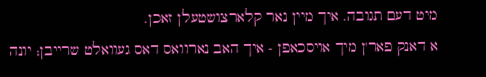מיט דעם תגובה. איך מיין נאר קלארצושטעלן זאכן.
א דאנק פאר'ן מיך אויסכאפן - איך האב נארוואס דאס געוואלט שרייבן; יונה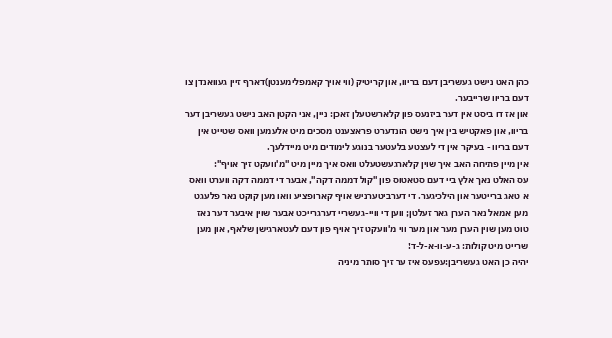כהן האט נישט געשריבן דעם בריוו, און קריטיק (ווי אויך קאמפלימענטן)דארף זיין געוואנדן צו דעם בריוו שרייבער.
און אז דו ביסט אין דער ביזנעס פון קלארשטעלן זאכן: ניין, אני הקטן האב נישט געשריבן דער בריוו, און פאקטיש בין איך נישט הונדערט פראצענט מסכים מיט אלעמען וואס שטייט אין דעם בריוו - בעיקר אין די לעצטע בלעטער בנוגע לימודים מיט מיידלעך.
אין מיין פתיחה האב איך שוין קלארגעשטעלט וואס איך מיין מיט "מ'וועקט זיך אויף":
עס האלט נאך אלץ ביי דעם סטאטוס פון "קול דממה דקה", אבער די דממה דקה ווערט וואס א טאג ברייטער און הילכיגער. די דערביטערניש אויף קארופציע וואו מען קוקט נאר פלעגט מען אמאל נאר הערן גאר זעלטן; ווען די וויי-געשריי דערגרייכט אבער שוין איבער דער נאז טוט מען שוין הערן מער און מער ווי מ'וועקט זיך אויף פון דעם לעטארגישן שלאף, און מען שרייט מיט קולות: ג-ע-וו-א-ל-ד!
יהיה כן האט געשריבן:עפעס איז ער זיך סותר מיניה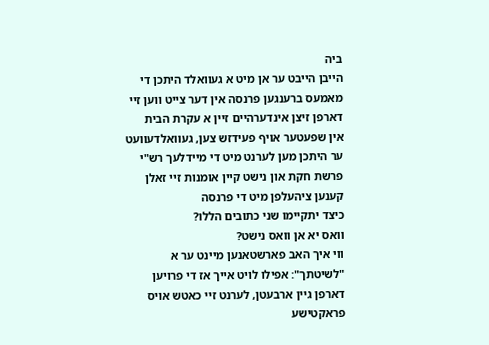ביה
הייבן הייבט ער אן מיט א געוואלד היתכן די מאמעס ברענגען פרנסה אין דער צייט ווען זיי דארפן זיצן אינדערהיים זיין א עקרת הבית
אין שפעטער אויף פעידזש צען, געוואלדעוועט ער היתכן מען לערנט מיט די מיידלעך רש"י פרשת חקת און נישט קיין אומנות זיי זאלן קענען ציהעלפן מיט די פרנסה
כיצד יתקיימו שני כתובים הללו?
וואס יא אן וואס נישט?
ווי איך האב פארשטאנען מיינט ער א "לשיטתך": אפילו לויט אייך אז די פרויען דארפן גיין ארבעטן, לערנט זיי כאטש אויס פראקטישע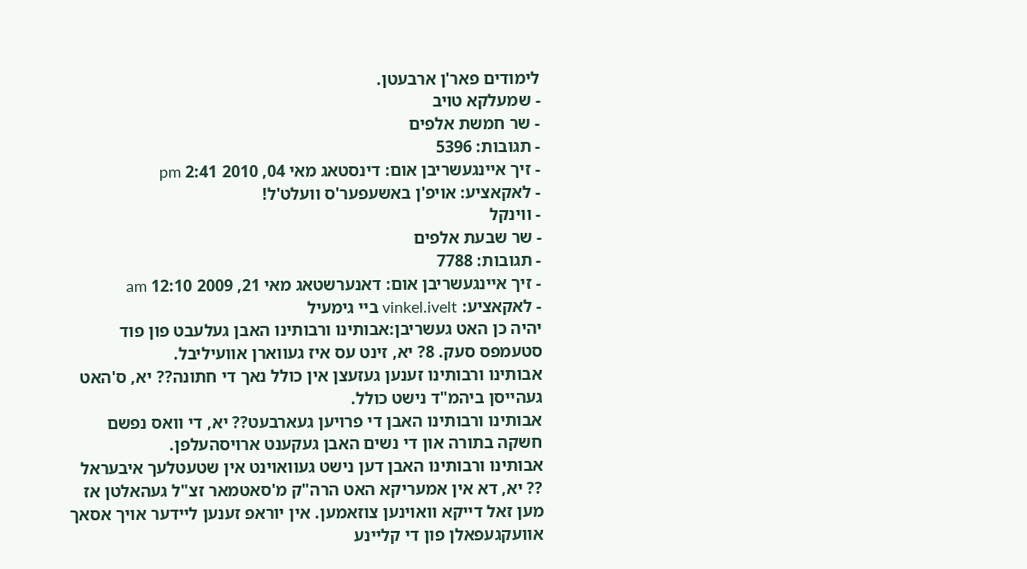לימודים פאר'ן ארבעטן.
- שמעלקא טויב
- שר חמשת אלפים
- תגובות: 5396
- זיך איינגעשריבן אום: דינסטאג מאי 04, 2010 2:41 pm
- לאקאציע: אויפ'ן באשעפער'ס וועלט'ל!
- ווינקל
- שר שבעת אלפים
- תגובות: 7788
- זיך איינגעשריבן אום: דאנערשטאג מאי 21, 2009 12:10 am
- לאקאציע: vinkel.ivelt ביי גימעיל
יהיה כן האט געשריבן:אבותינו ורבותינו האבן געלעבט פון פוד סטעמפס סעק. 8? יא, זינט עס איז געווארן אוועיליבל.
אבותינו ורבותינו זענען געזעצן אין כולל נאך די חתונה?? יא, ס'האט געהייסן ביהמ"ד נישט כולל.
אבותינו ורבותינו האבן די פרויען געארבעט?? יא, די וואס נפשם חשקה בתורה און די נשים האבן געקענט ארויסהעלפן.
אבותינו ורבותינו האבן דען נישט געוואוינט אין שטעטלעך איבעראל ?? יא, דא אין אמעריקא האט הרה"ק מ'סאטמאר זצ"ל געהאלטן אז מען זאל דייקא וואוינען צוזאמען. אין יוראפ זענען ליידער אויך אסאך אוועקגעפאלן פון די קליינע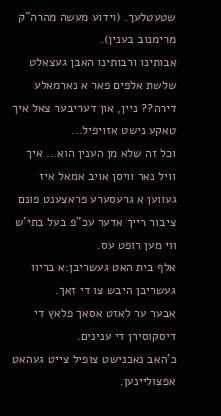שטעטלעך. (וידוע מעשה מהרה"ק מרימנוב בענין).
אבותינו ורבותינו האבן געצאלט שלשת אלפים פאר א נארמאלע דירה?? ניין, און דעריבער צאל איך טאקע נישט אזויפיל...
וכל זה שלא מן הענין הוא... איך וויל נאר וויסן אויב אמאל איז געווען א גרעסערע פראצענט פונם ציבור רייך אדער עכ"פ בעל בתי'ש ווי מען רופט עס.
אלף בית האט געשריבן:א בריוו געשריבן היבש צו די זאך.
אבער ער לאזט אסאך פלאץ די דיסקוסירן די ענינים.
כ'האב נאכנישט צופיל צייט געהאט אפצוליינען.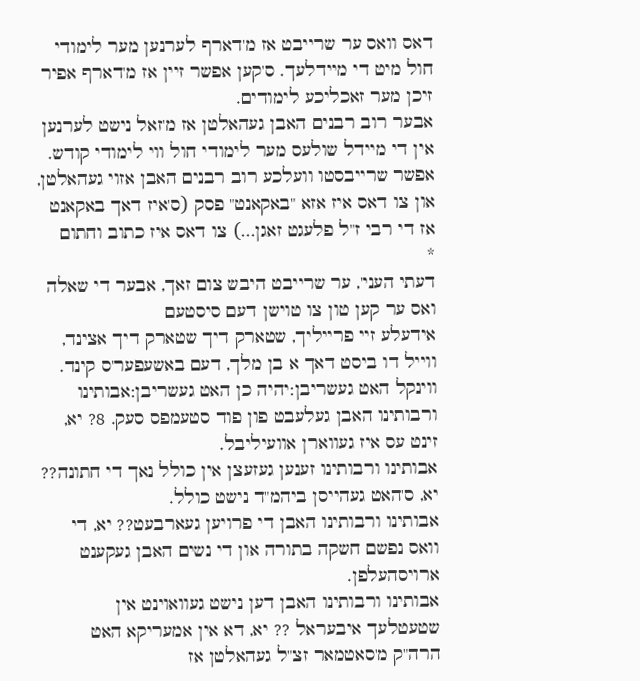דאס וואס ער שרייבט אז מ'דארף לערנען מער לימודי חול מיט די מיידלעך. ס'קען אפשר זיין אז מ'דארף אפיר זיכן מער זאכליכע לימודים.
אבער רוב רבנים האבן געהאלטן אז מ'זאל נישט לערנען אין די מיידל שולעס מער לימודי חול ווי לימודי קודש.
אפשר שרייבסטו וועלכע רוב רבנים האבן אזוי געהאלטן, און צו דאס איז אזא "באקאנט" פסק (ס'איז דאך באקאנט אז די רבי ז"ל פלעגט זאגן...) צו דאס איז כתוב וחתום
*
דעתי העני', ער שרייבט היבש צום זאך, אבער די שאלה ואס ער קען טון צו טוישן דעם סיסטעם
אידעלע זיי פרייליך, שטארק דיך שטארק דיך אצינד, ווייל דו ביסט דאך א בן מלך, דעם באשעפער'ס קינד.
ווינקל האט געשריבן:יהיה כן האט געשריבן:אבותינו ורבותינו האבן געלעבט פון פוד סטעמפס סעק. 8? יא, זינט עס איז געווארן אוועיליבל.
אבותינו ורבותינו זענען געזעצן אין כולל נאך די חתונה?? יא, ס'האט געהייסן ביהמ"ד נישט כולל.
אבותינו ורבותינו האבן די פרויען געארבעט?? יא, די וואס נפשם חשקה בתורה און די נשים האבן געקענט ארויסהעלפן.
אבותינו ורבותינו האבן דען נישט געוואוינט אין שטעטלעך איבעראל ?? יא, דא אין אמעריקא האט הרה"ק מ'סאטמאר זצ"ל געהאלטן אז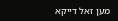מען זאל דייקא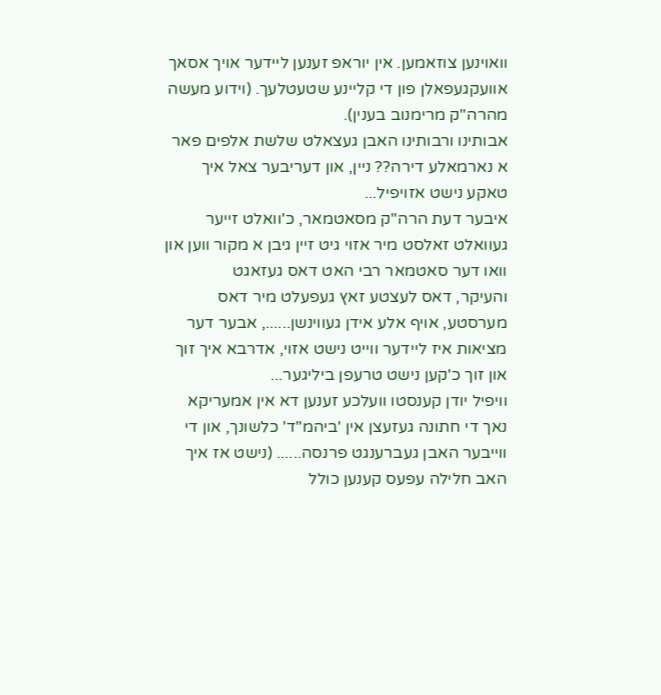וואוינען צוזאמען. אין יוראפ זענען ליידער אויך אסאך אוועקגעפאלן פון די קליינע שטעטלעך. (וידוע מעשה מהרה"ק מרימנוב בענין).
אבותינו ורבותינו האבן געצאלט שלשת אלפים פאר א נארמאלע דירה?? ניין, און דעריבער צאל איך טאקע נישט אזויפיל...
איבער דעת הרה"ק מסאטמאר, כ'וואלט זייער געוואלט זאלסט מיר אזוי גיט זיין גיבן א מקור ווען און וואו דער סאטמאר רבי האט דאס געזאגט
והעיקר, דאס לעצטע זאץ געפעלט מיר דאס מערסטע, אויף אלע אידן געווינשן......, אבער דער מציאות איז ליידער ווייט נישט אזוי, אדרבא איך זוך און זוך כ'קען נישט טרעפן ביליגער...
וויפיל יודן קענסטו וועלכע זענען דא אין אמעריקא נאך די חתונה געזעצן אין 'ביהמ"ד' כלשונך, און די ווייבער האבן געברענגט פרנסה...... (נישט אז איך האב חלילה עפעס קענען כולל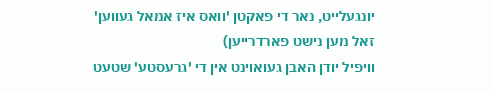יונגעלייט, נאר די פאקטן 'וואס איז אמאל געווען' זאל מען נישט פארדרייען)
וויפיל יודן האבן געואוינט אין די 'גרעסטע' שטעט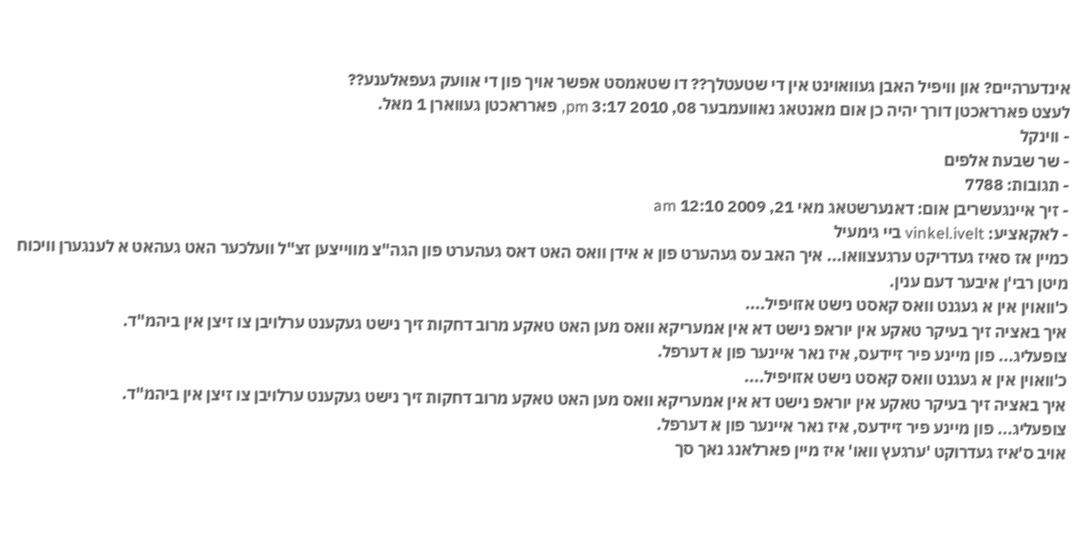אינדערהיים? און וויפיל האבן געוואוינט אין די שטעטלך?? דו שטאמסט אפשר אויך פון די אוועק געפאלענע??
לעצט פארראכטן דורך יהיה כן אום מאנטאג נאוועמבער 08, 2010 3:17 pm, פארראכטן געווארן 1 מאל.
- ווינקל
- שר שבעת אלפים
- תגובות: 7788
- זיך איינגעשריבן אום: דאנערשטאג מאי 21, 2009 12:10 am
- לאקאציע: vinkel.ivelt ביי גימעיל
כמיין אז סאיז געדריקט ערגעצוואו... איך האב עס געהערט פון א אידן וואס האט דאס געהערט פון הגה"צ מווייצען זצ"ל וועלכער האט געהאט א לענגערן וויכוח מיטן רבי'ן איבער דעם ענין.
כ'וואוין אין א געגנט וואס קאסט נישט אזויפיל....
איך באציה זיך בעיקר טאקע אין יוראפ נישט דא אין אמעריקא וואס מען האט טאקע מרוב דחקות זיך נישט געקענט ערלויבן צו זיצן אין ביהמ"ד.
צופעליג... פון מיינע פיר זיידעס, איז נאר איינער פון א דערפל.
כ'וואוין אין א געגנט וואס קאסט נישט אזויפיל....
איך באציה זיך בעיקר טאקע אין יוראפ נישט דא אין אמעריקא וואס מען האט טאקע מרוב דחקות זיך נישט געקענט ערלויבן צו זיצן אין ביהמ"ד.
צופעליג... פון מיינע פיר זיידעס, איז נאר איינער פון א דערפל.
אויב ס'איז געדרוקט 'ערגעץ וואו' איז מיין פארלאנג נאך סך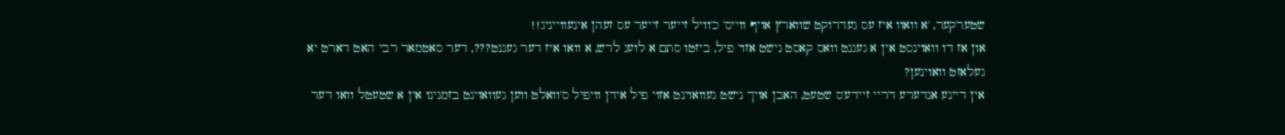שטערקער, 'א וואוו איז עס געדרוקט שווארץ אויף ווייס' כ'וויל זייער זייער עס זעהן אינעווייניג!!
און אז דו וואוינסט אין א געגנט וואס קאסט נישט אזוי פיל, ביזטו סתם א לועג לרש, א וואו איז דער געגנט???, דער סאטמאר רבי האט דארט יא געלאזט וואוינען?
אין דיינע אנדערע דריי זיידע'ס שטעט, האבן אויך נישט געוואוינט אזוי פיל אידן וויפיל ס'וואלט ווען געוואוינט בזמנינו אין א שטעטל וואו דער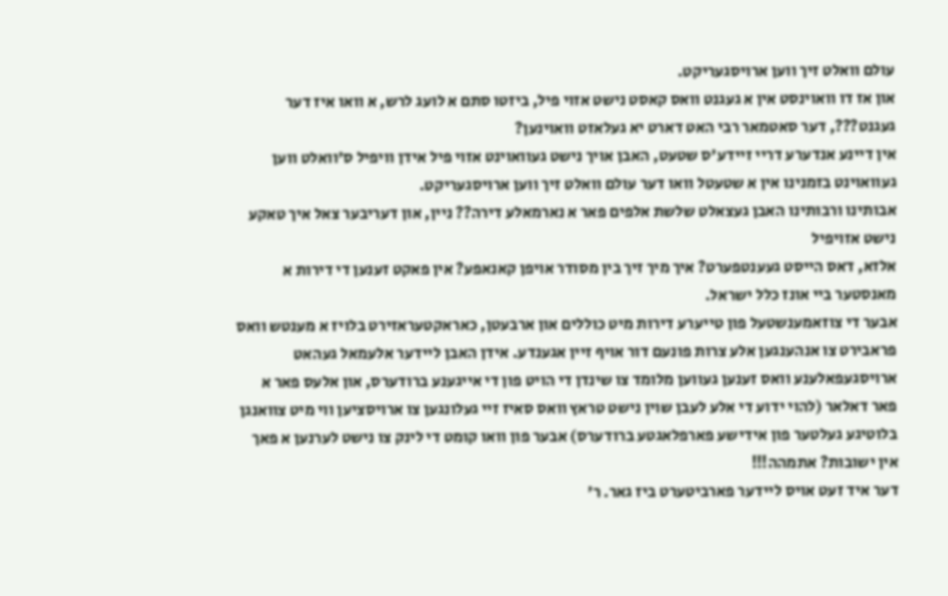עולם וואלט זיך ווען ארויסגעריקט.
און אז דו וואוינסט אין א געגנט וואס קאסט נישט אזוי פיל, ביזטו סתם א לועג לרש, א וואו איז דער געגנט???, דער סאטמאר רבי האט דארט יא געלאזט וואוינען?
אין דיינע אנדערע דריי זיידע'ס שטעט, האבן אויך נישט געוואוינט אזוי פיל אידן וויפיל ס'וואלט ווען געוואוינט בזמנינו אין א שטעטל וואו דער עולם וואלט זיך ווען ארויסגעריקט.
אבותינו ורבותינו האבן געצאלט שלשת אלפים פאר א נארמאלע דירה?? ניין, און דעריבער צאל איך טאקע נישט אזויפיל
אלזא, דאס הייסט געענטפערט? איך מיך זיך בין מסודר אויפן קאנאפע? אין פאקט זענען די דירות א מאנסטער ביי אונז כלל ישראל.
אבער די צוזאמענשטעל פון טייערע דירות מיט כוללים און ארבעטן, כאראקטעראזירט בלויז א מענטש וואס פראבירט צו אנהענגען אלע צרות פונעם דור אויף זיין אגענדע. אידן האבן ליידער אלעמאל געהאט ארויסגעפאלענע וואס זענען געווען מלומד צו שינדן די הויט פון די אייגענע ברודערס, און אלעס פאר א פאר דאלאר (להוי ידוע די אלע לעבן שוין נישט טראץ וואס סאיז זיי געלונגען צו ארויסציען ווי מיט צוואנגן בלוטיגע געלטער פון אידישע פארפלאגטע ברודערס) אבער פון וואו קומט די לינק צו נישט לערנען א פאך אין ישובות? אתמהה!!!
דער איד זעט אויס ליידער פארביטערט ביז גאר. ר'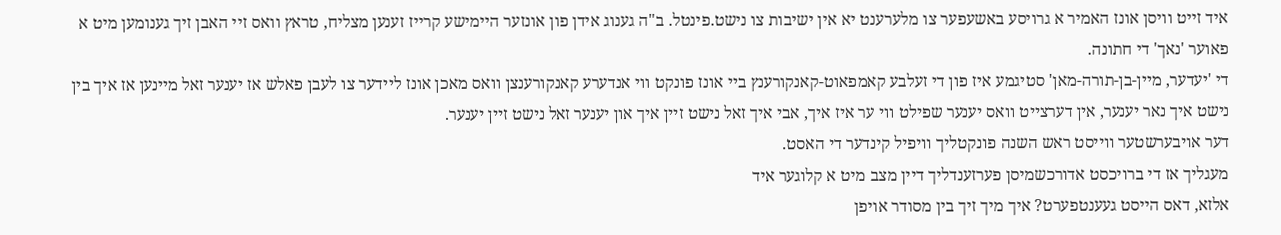איד זייט וויסן אונז האמיר א גרויסע באשעפער צו מלערענט יא אין ישיבות צו נישט.פינטל. ב"ה גענוג אידן פון אונזער היימישע קרייז זענען מצליח, טראץ וואס זיי האבן זיך גענומען מיט א פאוער 'נאך' די חתונה.
די 'יעדער, מיין-בן-תורה-מאן' סטיגמע איז פון די זעלבע קאמפאוט-קאנקורענץ ביי אונז פונקט ווי אנדערע קאנקורענצן וואס מאכן אונז ליידער צו לעבן פאלש אז יענער זאל מיינען אז איך בין נישט איך נאר יענער, אין דערצייט וואס יענער שפילט ווי ער איז איך, אבי איך זאל נישט זיין איך און יענער זאל נישט זיין יענער.
דער אויבערשטער ווייסט ראש השנה פונקטליך וויפיל קינדער די האסט.
מעגליך אז די ברויכסט אדורכשמיסן פערזענדליך דיין מצב מיט א קלוגער איד
אלזא, דאס הייסט געענטפערט? איך מיך זיך בין מסודר אויפן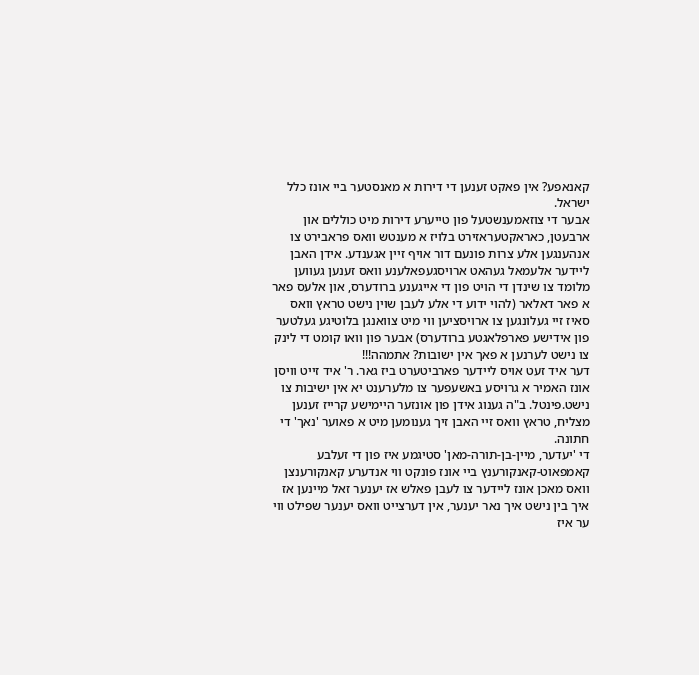קאנאפע? אין פאקט זענען די דירות א מאנסטער ביי אונז כלל ישראל.
אבער די צוזאמענשטעל פון טייערע דירות מיט כוללים און ארבעטן, כאראקטעראזירט בלויז א מענטש וואס פראבירט צו אנהענגען אלע צרות פונעם דור אויף זיין אגענדע. אידן האבן ליידער אלעמאל געהאט ארויסגעפאלענע וואס זענען געווען מלומד צו שינדן די הויט פון די אייגענע ברודערס, און אלעס פאר א פאר דאלאר (להוי ידוע די אלע לעבן שוין נישט טראץ וואס סאיז זיי געלונגען צו ארויסציען ווי מיט צוואנגן בלוטיגע געלטער פון אידישע פארפלאגטע ברודערס) אבער פון וואו קומט די לינק צו נישט לערנען א פאך אין ישובות? אתמהה!!!
דער איד זעט אויס ליידער פארביטערט ביז גאר. ר' איד זייט וויסן אונז האמיר א גרויסע באשעפער צו מלערענט יא אין ישיבות צו נישט.פינטל. ב"ה גענוג אידן פון אונזער היימישע קרייז זענען מצליח, טראץ וואס זיי האבן זיך גענומען מיט א פאוער 'נאך' די חתונה.
די 'יעדער, מיין-בן-תורה-מאן' סטיגמע איז פון די זעלבע קאמפאוט-קאנקורענץ ביי אונז פונקט ווי אנדערע קאנקורענצן וואס מאכן אונז ליידער צו לעבן פאלש אז יענער זאל מיינען אז איך בין נישט איך נאר יענער, אין דערצייט וואס יענער שפילט ווי ער איז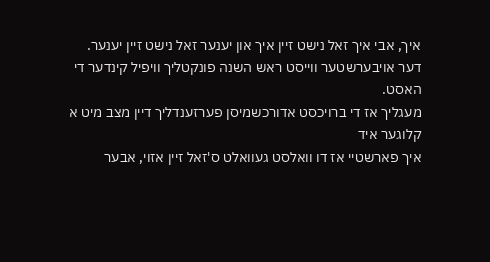איך, אבי איך זאל נישט זיין איך און יענער זאל נישט זיין יענער.
דער אויבערשטער ווייסט ראש השנה פונקטליך וויפיל קינדער די האסט.
מעגליך אז די ברויכסט אדורכשמיסן פערזענדליך דיין מצב מיט א קלוגער איד
איך פארשטיי אז דו וואלסט געוואלט ס'זאל זיין אזוי, אבער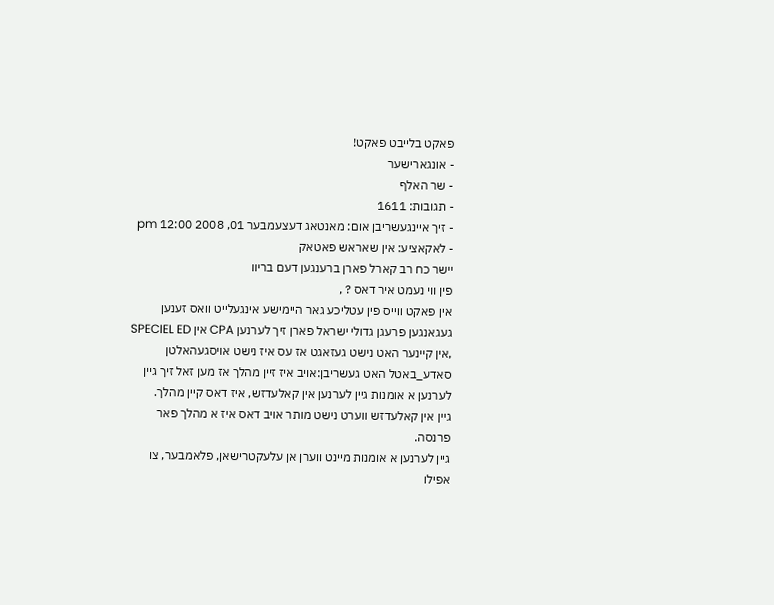פאקט בלייבט פאקט!
- אונגארישער
- שר האלף
- תגובות: 1611
- זיך איינגעשריבן אום: מאנטאג דעצעמבער 01, 2008 12:00 pm
- לאקאציע: אין שאראש פאטאק
יישר כח רב קארל פארן ברענגען דעם בריוו
פין ווי נעמט איר דאס ? ,
אין פאקט ווייס פין עטליכע גאר היימישע אינגעלייט וואס זענען געגאנגען פרעגן גדולי ישראל פארן זיך לערנען CPA אין SPECIEL ED ,אין קיינער האט נישט געזאגט אז עס איז נישט אויסגעהאלטן
סאדע_באטל האט געשריבן:אויב איז זיין מהלך אז מען זאל זיך גיין לערנען א אומנות גיין לערנען אין קאלעדזש, איז דאס קיין מהלך.
גיין אין קאלעדזש ווערט נישט מותר אויב דאס איז א מהלך פאר פרנסה.
גיין לערנען א אומנות מיינט ווערן אן עלעקטרישאן, פלאמבער, צו אפילו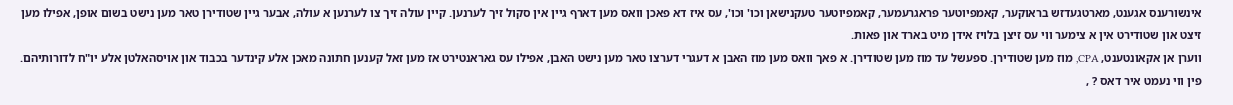אינשורענס אגענט, מארטגעדזש בראוקער, קאמפיוטער פראגרעמער, קאמפיוטער טעקנישאן וכו' וכו', עס איז דא פאכן וואס מען דארף גיין אין סקול זיך לערנען. קיין עולה זיך צו לערנען א עולה, אבער גיין שטודירן טאר מען נישט בשום אופן, אפילו מען זיצט און שטודירט אין א צימער ווי עס זיצן בלויז אידן מיט בארד און פאות.
ווערן אן אקאונטענט, CPA, מוז מען שטודירן. ספעשל עד מוז מען שטודירן. א פאך וואס מען מוז האבן א דעגרי דערצו טאר מען נישט האבן, אפילו עס גאראנטירט אז מען זאל קענען חתונה מאכן אלע קינדער בכבוד און אויסהאלטן אלע יו"ח לדורותיהם.
פין ווי נעמט איר דאס ? ,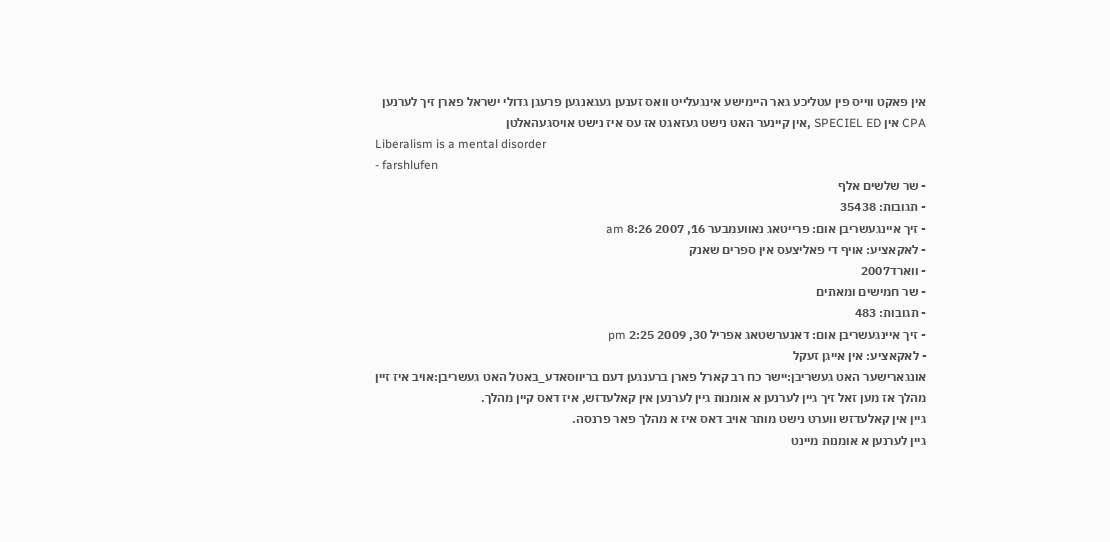אין פאקט ווייס פין עטליכע גאר היימישע אינגעלייט וואס זענען געגאנגען פרעגן גדולי ישראל פארן זיך לערנען CPA אין SPECIEL ED ,אין קיינער האט נישט געזאגט אז עס איז נישט אויסגעהאלטן
Liberalism is a mental disorder
- farshlufen
- שר שלשים אלף
- תגובות: 35438
- זיך איינגעשריבן אום: פרייטאג נאוועמבער 16, 2007 8:26 am
- לאקאציע: אויף די פאליצעס אין ספרים שאנק
- ווארד2007
- שר חמישים ומאתים
- תגובות: 483
- זיך איינגעשריבן אום: דאנערשטאג אפריל 30, 2009 2:25 pm
- לאקאציע: אין אייגן זעקל
אונגארישער האט געשריבן:יישר כח רב קארל פארן ברענגען דעם בריווסאדע_באטל האט געשריבן:אויב איז זיין מהלך אז מען זאל זיך גיין לערנען א אומנות גיין לערנען אין קאלעדזש, איז דאס קיין מהלך.
גיין אין קאלעדזש ווערט נישט מותר אויב דאס איז א מהלך פאר פרנסה.
גיין לערנען א אומנות מיינט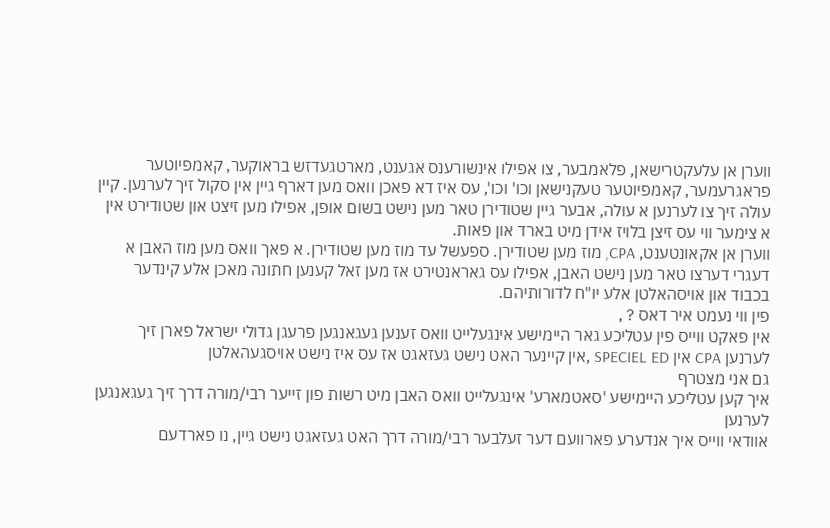ווערן אן עלעקטרישאן, פלאמבער, צו אפילו אינשורענס אגענט, מארטגעדזש בראוקער, קאמפיוטער פראגרעמער, קאמפיוטער טעקנישאן וכו' וכו', עס איז דא פאכן וואס מען דארף גיין אין סקול זיך לערנען. קיין עולה זיך צו לערנען א עולה, אבער גיין שטודירן טאר מען נישט בשום אופן, אפילו מען זיצט און שטודירט אין א צימער ווי עס זיצן בלויז אידן מיט בארד און פאות.
ווערן אן אקאונטענט, CPA, מוז מען שטודירן. ספעשל עד מוז מען שטודירן. א פאך וואס מען מוז האבן א דעגרי דערצו טאר מען נישט האבן, אפילו עס גאראנטירט אז מען זאל קענען חתונה מאכן אלע קינדער בכבוד און אויסהאלטן אלע יו"ח לדורותיהם.
פין ווי נעמט איר דאס ? ,
אין פאקט ווייס פין עטליכע גאר היימישע אינגעלייט וואס זענען געגאנגען פרעגן גדולי ישראל פארן זיך לערנען CPA אין SPECIEL ED ,אין קיינער האט נישט געזאגט אז עס איז נישט אויסגעהאלטן
גם אני מצטרף
איך קען עטליכע היימישע 'סאטמארע' אינגעלייט וואס האבן מיט רשות פון זייער רבי/מורה דרך זיך געגאנגען לערנען
אוודאי ווייס איך אנדערע פארוועם דער זעלבער רבי/מורה דרך האט געזאגט נישט גיין, נו פארדעם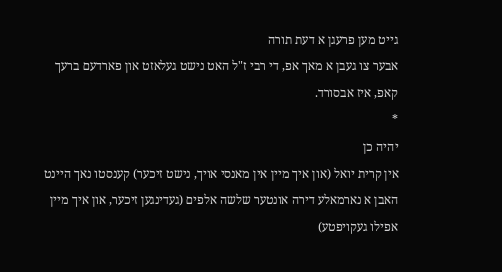גייט מען פרעגן א דעת תורה
אבער צו געבן א מאך אפ, די רבי ז"ל האט נישט געלאזט און פארדעם ברעך קאפ, איז אבסורד.
*
יהיה כן
אין קרית יואל (און איך מיין אין מאנסי אויך, נישט זיכער) קענסטו נאך היינט האבן א נארמאלע דירה אונטער שלשה אלפים (געדינגען זיכער, און איך מיין אפילו געקויפטע)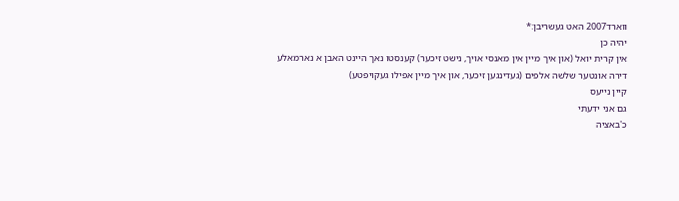ווארד2007 האט געשריבן:*
יהיה כן
אין קרית יואל (און איך מיין אין מאנסי אויך, נישט זיכער) קענסטו נאך היינט האבן א נארמאלע דירה אונטער שלשה אלפים (געדינגען זיכער, און איך מיין אפילו געקויפטע)
קיין נייעס
גם אני ידעתי
כ'באציה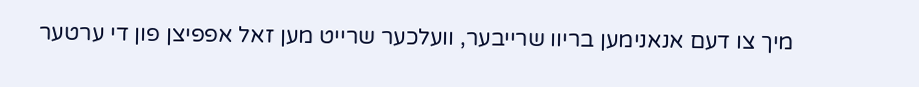מיך צו דעם אנאנימען בריוו שרייבער, וועלכער שרייט מען זאל אפפיצן פון די ערטער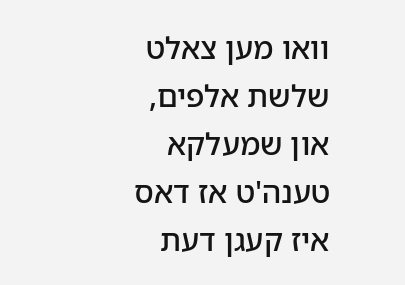וואו מען צאלט שלשת אלפים, און שמעלקא טענה'ט אז דאס איז קעגן דעת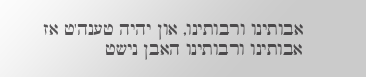אבותינו ורבותינו, און יהיה טענה'ט אז אבותינו ורבותינו האבן נישט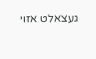געצאלט אזוי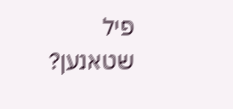פיל
שטאנען?